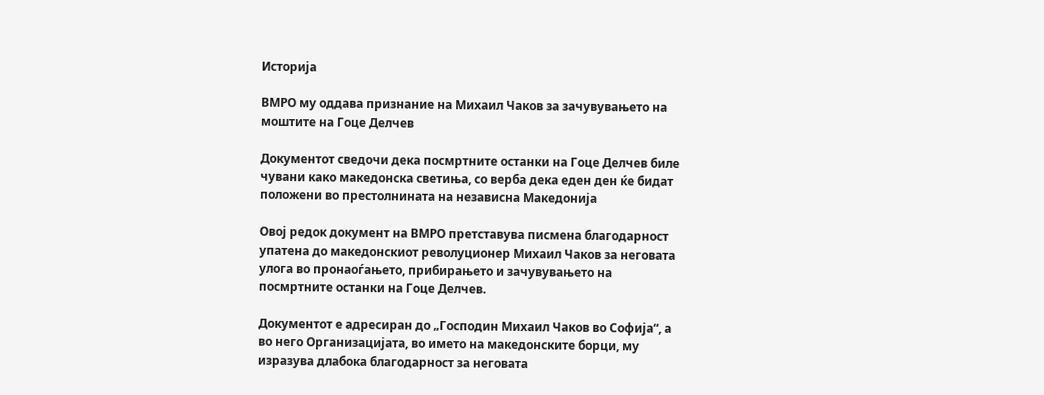Историја

ВМРО му оддава признание на Михаил Чаков за зачувувањето на моштите на Гоце Делчев

Документот сведочи дека посмртните останки на Гоце Делчев биле чувани како македонска светиња, со верба дека еден ден ќе бидат положени во престолнината на независна Македонија

Овој редок документ на ВМРО претставува писмена благодарност упатена до македонскиот револуционер Михаил Чаков за неговата улога во пронаоѓањето, прибирањето и зачувувањето на посмртните останки на Гоце Делчев.

Документот е адресиран до „Господин Михаил Чаков во Софија“, а во него Организацијата, во името на македонските борци, му изразува длабока благодарност за неговата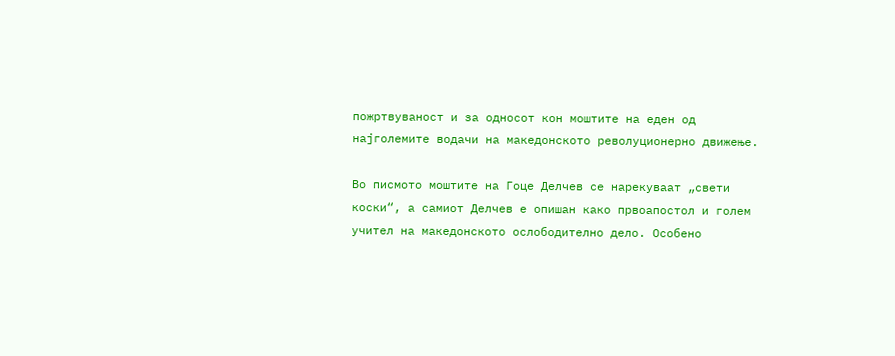пожртвуваност и за односот кон моштите на еден од најголемите водачи на македонското револуционерно движење.

Во писмото моштите на Гоце Делчев се нарекуваат „свети коски“, а самиот Делчев е опишан како првоапостол и голем учител на македонското ослободително дело. Особено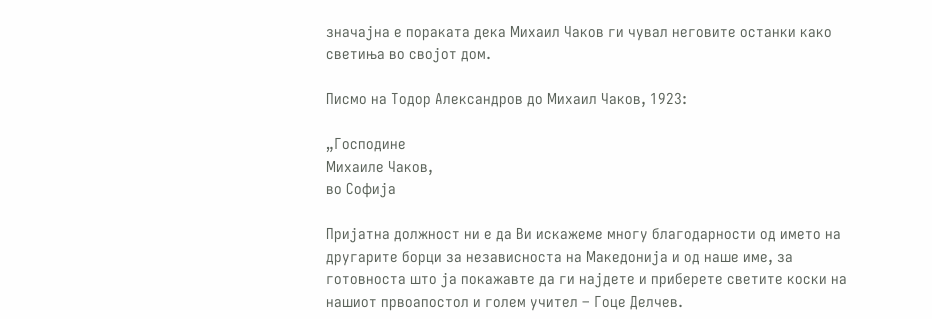значајна е пораката дека Михаил Чаков ги чувал неговите останки како светиња во својот дом.

Писмо на Тодор Александров до Михаил Чаков, 1923:

„Господине
Михаиле Чаков,
во Софија

Пријатна должност ни е да Ви искажеме многу благодарности од името на другарите борци за независноста на Македонија и од наше име, за готовноста што ја покажавте да ги најдете и приберете светите коски на нашиот првоапостол и голем учител – Гоце Делчев.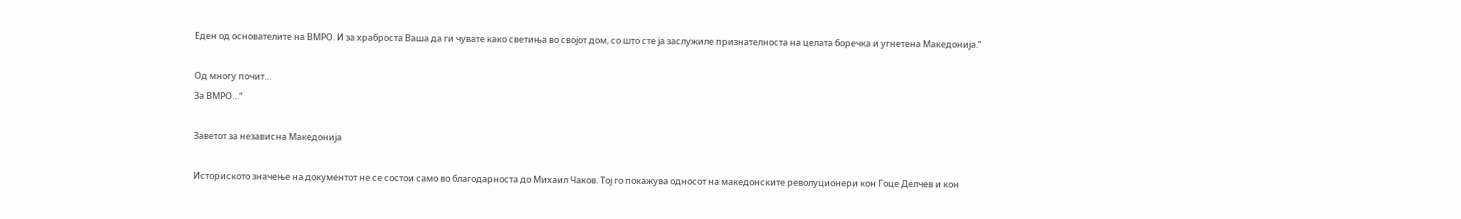Еден од основателите на ВМРО. И за храброста Ваша да ги чувате како светиња во својот дом, со што сте ја заслужиле признателноста на целата боречка и угнетена Македонија.“

Од многу почит…
За ВМРО…“

Заветот за независна Македонија

Историското значење на документот не се состои само во благодарноста до Михаил Чаков. Тој го покажува односот на македонските револуционери кон Гоце Делчев и кон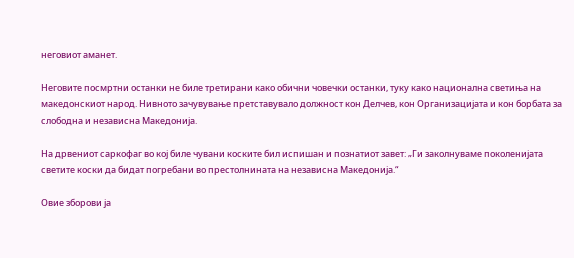неговиот аманет.

Неговите посмртни останки не биле третирани како обични човечки останки, туку како национална светиња на македонскиот народ. Нивното зачувување претставувало должност кон Делчев, кон Организацијата и кон борбата за слободна и независна Македонија.

На дрвениот саркофаг во кој биле чувани коските бил испишан и познатиот завет: „Ги заколнуваме поколенијата светите коски да бидат погребани во престолнината на независна Македонија.“

Овие зборови ја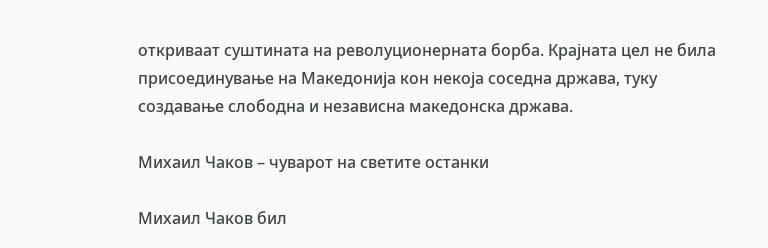откриваат суштината на револуционерната борба. Крајната цел не била присоединување на Македонија кон некоја соседна држава, туку создавање слободна и независна македонска држава.

Михаил Чаков – чуварот на светите останки

Михаил Чаков бил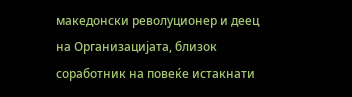македонски револуционер и деец на Организацијата, близок соработник на повеќе истакнати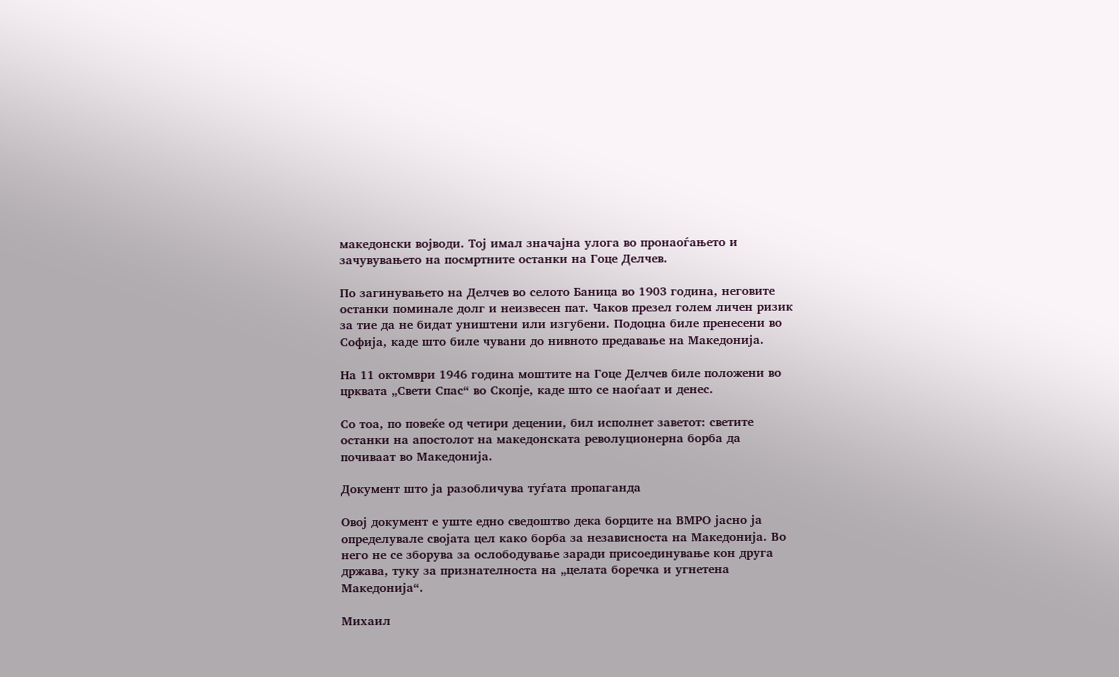македонски војводи. Тој имал значајна улога во пронаоѓањето и зачувувањето на посмртните останки на Гоце Делчев.

По загинувањето на Делчев во селото Баница во 1903 година, неговите останки поминале долг и неизвесен пат. Чаков презел голем личен ризик за тие да не бидат уништени или изгубени. Подоцна биле пренесени во Софија, каде што биле чувани до нивното предавање на Македонија.

На 11 октомври 1946 година моштите на Гоце Делчев биле положени во црквата „Свети Спас“ во Скопје, каде што се наоѓаат и денес.

Со тоа, по повеќе од четири децении, бил исполнет заветот: светите останки на апостолот на македонската револуционерна борба да почиваат во Македонија.

Документ што ја разобличува туѓата пропаганда

Овој документ е уште едно сведоштво дека борците на ВМРО јасно ја определувале својата цел како борба за независноста на Македонија. Во него не се зборува за ослободување заради присоединување кон друга држава, туку за признателноста на „целата боречка и угнетена Македонија“.

Михаил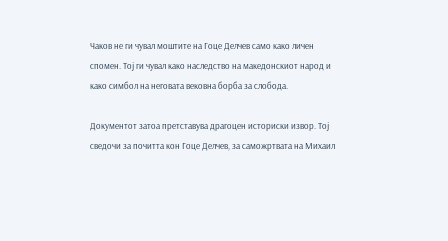Чаков не ги чувал моштите на Гоце Делчев само како личен спомен. Тој ги чувал како наследство на македонскиот народ и како симбол на неговата вековна борба за слобода.

Документот затоа претставува драгоцен историски извор. Тој сведочи за почитта кон Гоце Делчев, за саможртвата на Михаил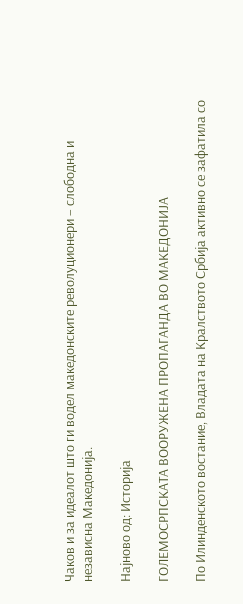Чаков и за идеалот што ги водел македонските револуционери – слободна и независна Македонија.

Најново од: Историја

ГОЛЕМОСРПСКАТА ВООРУЖЕНА ПРОПАГАНДА ВО МАКЕДОНИЈА

По Илинденското востание, Владата на Кралството Србија активно се зафатила со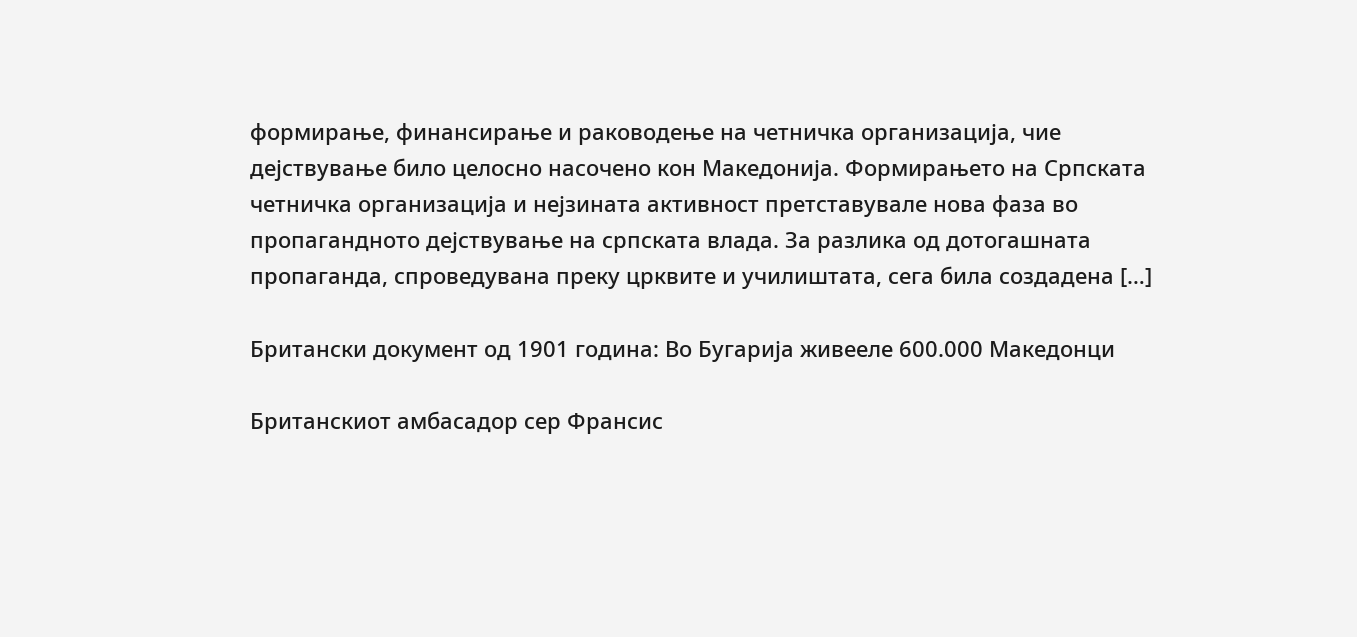формирање, финансирање и раководење на четничка организација, чие дејствување било целосно насочено кон Македонија. Формирањето на Српската четничка организација и нејзината активност претставувале нова фаза во пропагандното дејствување на српската влада. За разлика од дотогашната пропаганда, спроведувана преку црквите и училиштата, сега била создадена […]

Британски документ од 1901 година: Во Бугарија живееле 600.000 Македонци

Британскиот амбасадор сер Франсис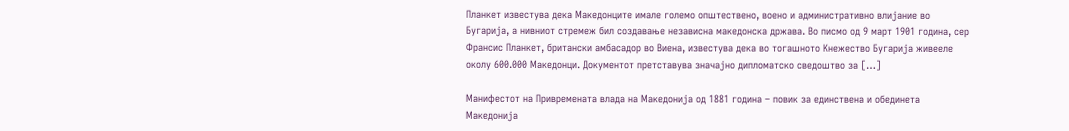Планкет известува дека Македонците имале големо општествено, воено и административно влијание во Бугарија, а нивниот стремеж бил создавање независна македонска држава. Во писмо од 9 март 1901 година, сер Франсис Планкет, британски амбасадор во Виена, известува дека во тогашното Кнежество Бугарија живееле околу 600.000 Македонци. Документот претставува значајно дипломатско сведоштво за […]

Манифестот на Привремената влада на Македонија од 1881 година – повик за единствена и обединета Македонија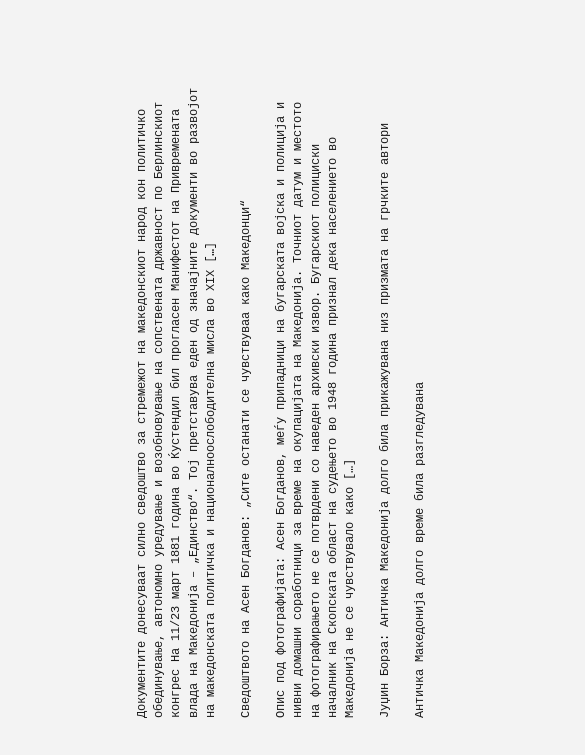Документите донесуваат силно сведоштво за стремежот на македонскиот народ кон политичко обединување, автономно уредување и возобновување на сопствената државност по Берлинскиот конгрес На 11/23 март 1881 година во Ќустендил бил прогласен Манифестот на Привремената влада на Македонија – „Единство“. Тој претставува еден од значајните документи во развојот на македонската политичка и националноослободителна мисла во XIX […]

Сведоштвото на Асен Богданов: „Сите останати се чувствуваа како Македонци“

Опис под фотографијата: Асен Богданов, меѓу припадници на бугарската војска и полиција и нивни домашни соработници за време на окупацијата на Македонија. Точниот датум и местото на фотографирањето не се потврдени со наведен архивски извор. Бугарскиот полициски началник на Скопската област на судењето во 1948 година признал дека населението во Македонија не се чувствувало како […]

Јуџин Борза: Античка Македонија долго била прикажувана низ призмата на грчките автори

Античка Македонија долго време била разгледувана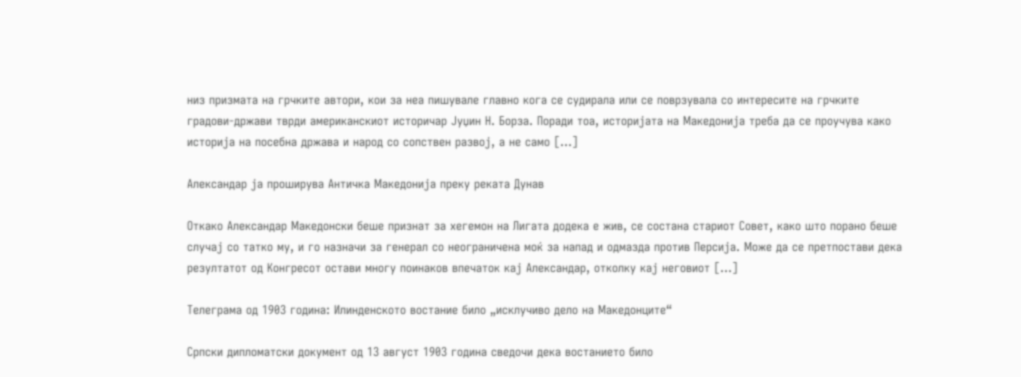низ призмата на грчките автори, кои за неа пишувале главно кога се судирала или се поврзувала со интересите на грчките градови-држави тврди американскиот историчар Јуџин Н. Борза. Поради тоа, историјата на Македонија треба да се проучува како историја на посебна држава и народ со сопствен развој, а не само […]

Александар ја проширува Античка Македонија преку реката Дунав

Откако Александар Македонски беше признат за хегемон на Лигата додека е жив, се состана стариот Совет, како што порано беше случај со татко му, и го назначи за генерал со неограничена моќ за напад и одмазда против Персија. Може да се претпостави дека резултатот од Конгресот остави многу поинаков впечаток кај Александар, отколку кај неговиот […]

Телеграма од 1903 година: Илинденското востание било „исклучиво дело на Македонците“

Српски дипломатски документ од 13 август 1903 година сведочи дека востанието било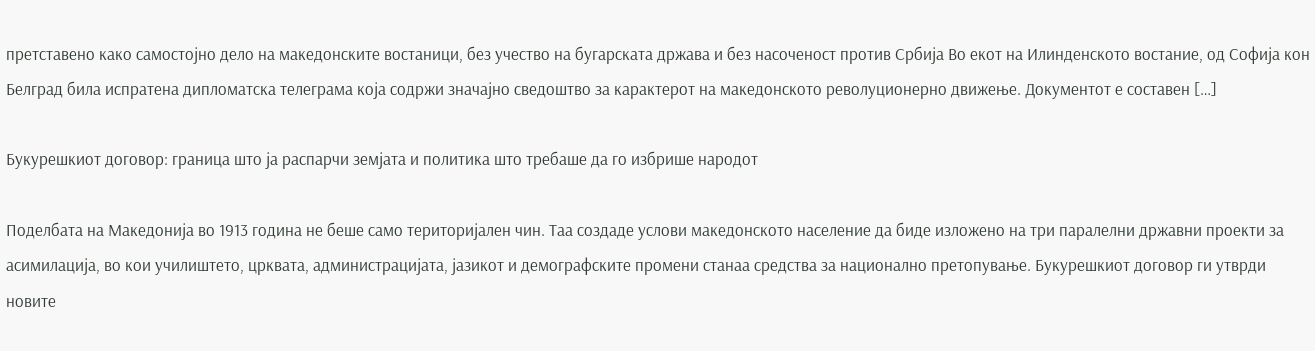претставено како самостојно дело на македонските востаници, без учество на бугарската држава и без насоченост против Србија Во екот на Илинденското востание, од Софија кон Белград била испратена дипломатска телеграма која содржи значајно сведоштво за карактерот на македонското револуционерно движење. Документот е составен […]

Букурешкиот договор: граница што ја распарчи земјата и политика што требаше да го избрише народот

Поделбата на Македонија во 1913 година не беше само територијален чин. Таа создаде услови македонското население да биде изложено на три паралелни државни проекти за асимилација, во кои училиштето, црквата, администрацијата, јазикот и демографските промени станаа средства за национално претопување. Букурешкиот договор ги утврди новите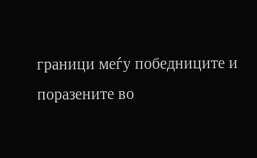граници меѓу победниците и поразените во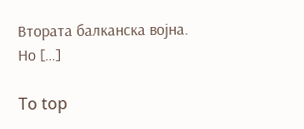Втората балканска војна. Но […]

To top